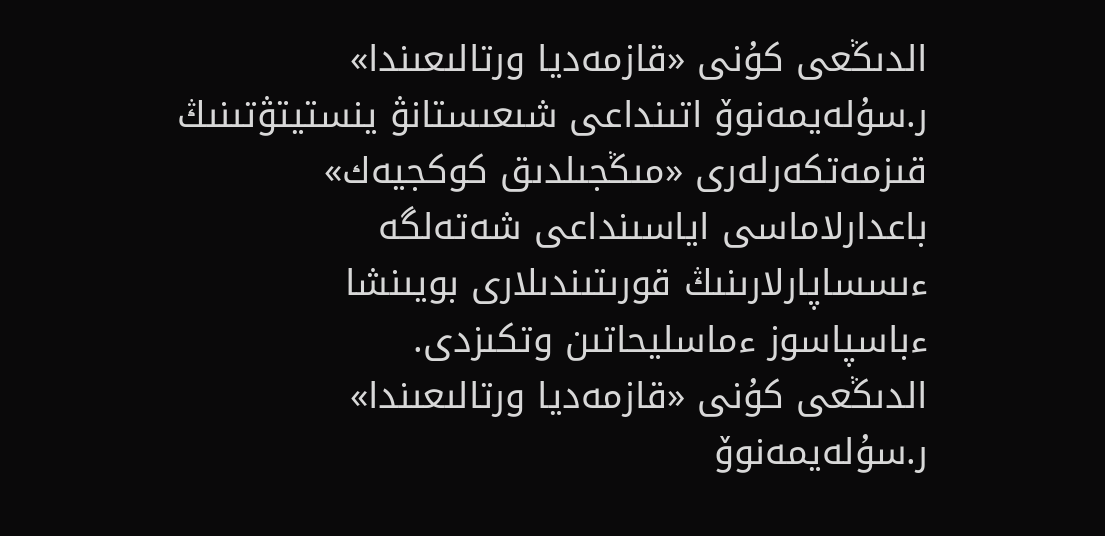الدىڭعى كۇنى «قازمەديا ورتالىعىندا» ر.سۇلەيمەنوۆ اتىنداعى شىعىستانۋ ينستيتۋتىنىڭ قىزمەتكەرلەرى «مىڭجىلدىق كوكجيەك» باعدارلاماسى اياسىنداعى شەتەلگە ءىسساپارلارىنىڭ قورىتىندىلارى بويىنشا ءباسپاسوز ءماسليحاتىن وتكىزدى.
الدىڭعى كۇنى «قازمەديا ورتالىعىندا» ر.سۇلەيمەنوۆ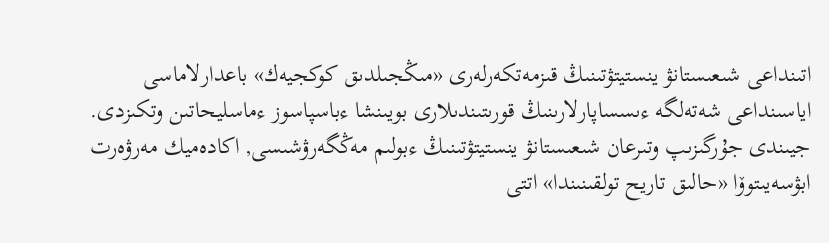اتىنداعى شىعىستانۋ ينستيتۋتىنىڭ قىزمەتكەرلەرى «مىڭجىلدىق كوكجيەك» باعدارلاماسى اياسىنداعى شەتەلگە ءىسساپارلارىنىڭ قورىتىندىلارى بويىنشا ءباسپاسوز ءماسليحاتىن وتكىزدى.
جيىندى جۇرگىزىپ وتىرعان شىعىستانۋ ينستيتۋتىنىڭ ءبولىم مەڭگەرۋشىسى, اكادەميك مەرۋەرت ابۋسەيىتوۆا «حالىق تاريح تولقىنىندا» اتتى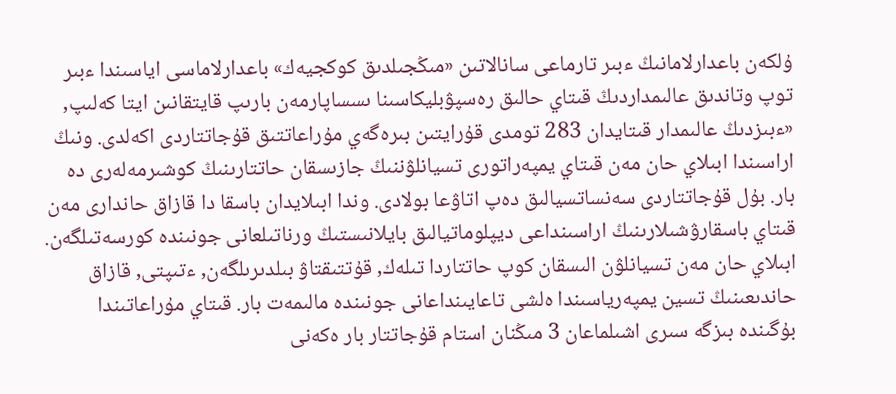ۇلكەن باعدارلامانىڭ ءبىر تارماعى سانالاتىن «مىڭجىلدىق كوكجيەك» باعدارلاماسى اياسىندا ءبىر توپ وتاندىق عالىمداردىڭ قىتاي حالىق رەسپۋبليكاسىنا ىسساپارمەن بارىپ قايتقانىن ايتا كەلىپ, «ءبىزدىڭ عالىمدار قىتايدان 283 تومدى قۇرايتىن بىرەگەي مۇراعاتتىق قۇجاتتاردى اكەلدى. ونىڭ اراسىندا ابىلاي حان مەن قىتاي يمپەراتورى تسيانلۋننىڭ جازىسقان حاتتارىنىڭ كوشىرمەلەرى دە بار. بۇل قۇجاتتاردى سەنساتسيالىق دەپ اتاۋعا بولادى. وندا ابىلايدان باسقا دا قازاق حاندارى مەن قىتاي باسقارۋشىلارىنىڭ اراسىنداعى ديپلوماتيالىق بايلانىستىڭ ورناتىلعانى جونىندە كورسەتىلگەن. ابىلاي حان مەن تسيانلۋن الىسقان كوپ حاتتاردا تىلەك, قۇتتىقتاۋ بىلدىرىلگەن, ءتىپتى, قازاق حاندىعىنىڭ تسين يمپەرياسىندا ەلشى تاعايىنداعانى جونىندە مالىمەت بار. قىتاي مۇراعاتىندا بۇگىندە بىزگە سىرى اشىلماعان 3 مىڭنان استام قۇجاتتار بار ەكەنى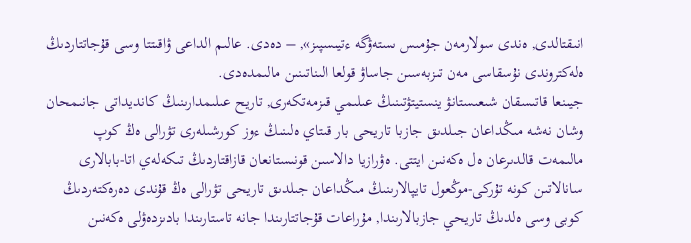انىقتالدى, ەندى سولارمەن جۇمىس ىستەۋگە ءتيىسپىز», – دەدى. عالىم الداعى ۋاقىتتا وسى قۇجاتتاردىڭ ەلەكتروندى نۇسقاسى مەن تىزبەسىن جاساۋ قولعا الىناتىنىن مالىمدەدى.
جيىنعا قاتىسقان شىعىستانۋ ينستيتۋتىنىڭ عىلىمي قىزمەتكەرى, تاريح عىلىمدارىنىڭ كانديداتى جانىمحان وشان نەشە مىڭداعان جىلدىق جازبا تاريحى بار قىتاي ەلىنىڭ ءوز كورشىلەرى تۋرالى ەڭ كوپ مالىمەت قالدىرعان ەل ەكەنىن ايتتى. ەۋرازيا دالاسىن قونىستانعان قازاقتاردىڭ تىكەلەي اتا-بابالارى سانالاتىن كونە تۇركى-موڭعول تايپالارىنىڭ مىڭداعان جىلدىق تاريحى تۋرالى ەڭ قۇندى دەرەكتەردىڭ كوبى وسى ەلدىڭ تاريحي جازبالارىندا, مۇراعات قۇجاتتارىندا جانە تاستارىندا بادىزدەۋلى ەكەنىن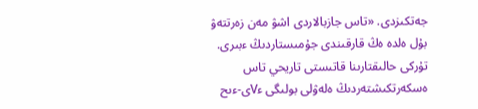جەتكىزدى. «تاس جازبالاردى اشۋ مەن زەرتتەۋ بۇل ەلدە ەڭ قارقىندى جۇمىستاردىڭ ءبىرى. تۇركى حالىقتارىنا قاتىستى تاريحي تاس ەسكەرتكىشتەردىڭ ەلەۋلى بولىگى ءVى-ءىح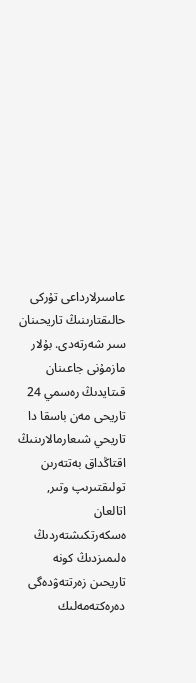عاسىرلارداعى تۇركى حالىقتارىنىڭ تاريحىنان سىر شەرتەدى. بۇلار مازمۇنى جاعىنان قىتايدىڭ رەسمي 24 تاريحى مەن باسقا دا تاريحي شىعارمالارىنىڭ اقتاڭداق بەتتەرىن تولىقتىرىپ وتىر, اتالعان ەسكەرتكىشتەردىڭ ەلىمىزدىڭ كونە تاريحىن زەرتتەۋدەگى دەرەكتەمەلىك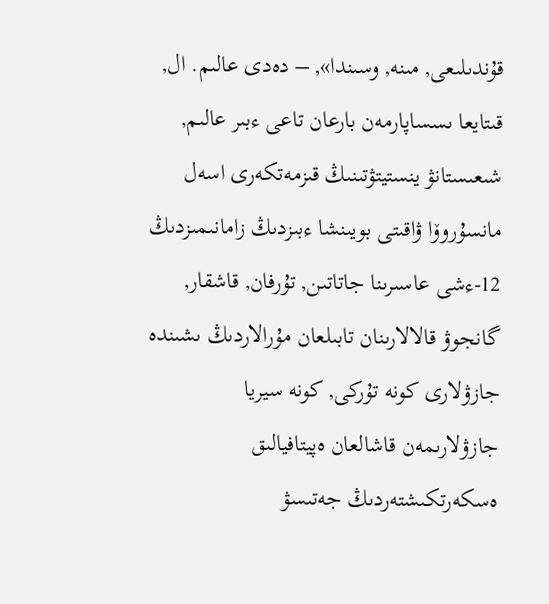قۇندىلىعى, مىنە, وسىندا», – دەدى عالىم. ال, قىتايعا ىسساپارمەن بارعان تاعى ءبىر عالىم, شىعىستانۋ ينستيتۋتىنىڭ قىزمەتكەرى اسەل مانسۇروۆا ۋاقىتى بويىنشا ءبىزدىڭ زامانىمىزدىڭ 12-ءشى عاسىرىنا جاتاتىن, تۇرفان, قاشقار, گانجوۋ قالالارىنان تابىلعان مۇرالاردىڭ ىشىندە جازۋلارى كونە تۇركى, كونە سيريا جازۋلارىمەن قاشالعان ەپيتافيالىق ەسكەرتكىشتەردىڭ جەتىسۋ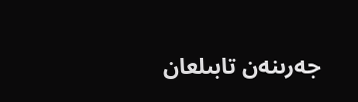جەرىنەن تابىلعان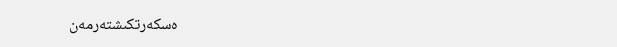ەسكەرتكىشتەرمەن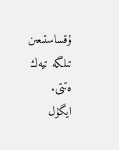ۇقساستىعىن تىلگە تيەك ەتتى.
ايگۇل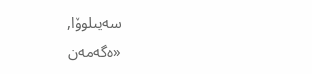سەيىلوۆا,
«ەگەمەن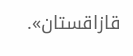قازاقستان».